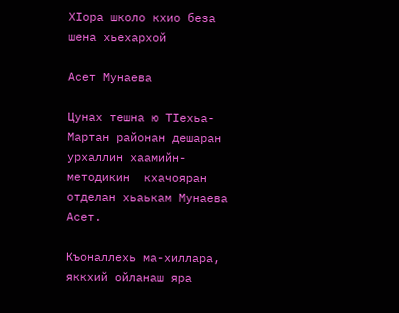ХIора школо кхио беза шена хьехархой

Асет Мунаева

Цунах тешна ю ТIехьа-Мартан районан дешаран урхаллин хаамийн-методикин  кхачояран отделан хьаькам Мунаева Асет.

Къоналлехь ма-хиллара, яккхий ойланаш яра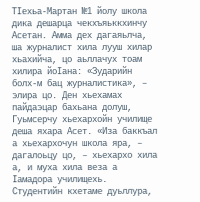ТIехьа-Мартан №1 йолу школа дика дешарца чекхъяьккхинчу Асетан. Амма дех дагаяьлча, ша журналист хила лууш хилар хьахийча, цо аьллачух тоам хилира йоIана: «Зударийн болх-м бац журналистика», – элира цо. Ден хьехамах пайдаэцар бахьана долуш, Гуьмсерчу хьехархойн училище деша яхара Асет. «Иза баккъал а хьехархочун школа яра, – дагалоьцу цо, – хьехархо хила а, и муха хила веза а Iамадора училищехь. Студентийн кхетаме дуьллура,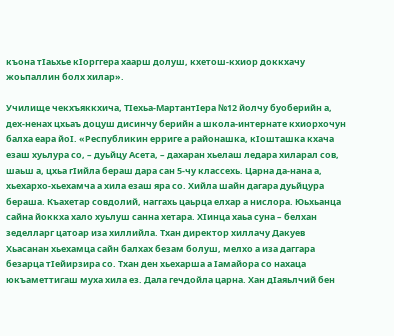къона тIаьхье кIорггера хаарш долуш, кхетош-кхиор доккхачу жоьпаллин болх хилар».

Училище чекхъяккхича, ТIехьа-МартантIера №12 йолчу буоберийн а, дех-ненах цхьаъ доцуш дисинчу берийн а школа-интернате кхиорхочун балха еара йоI. «Республикин ерриге а районашка, кIошташка кхача езаш хуьлура со, – дуьйцу Асета, – дахаран хьелаш ледара хиларал сов, шаьш а, цхьа гIийла бераш дара сан 5-чу классехь. Царна да-нана а, хьехархо-хьехамча а хила езаш яра со. Хийла шайн дагара дуьйцура бераша. Къахетар совдолий, наггахь цаьрца елхар а нислора. Юьхьанца сайна йоккха хало хуьлуш санна хетара. ХIинца хаьа суна – белхан зеделларг цатоар иза хиллийла. Тхан директор хиллачу Дакуев Хьасанан хьехамца сайн балхах безам болуш, мелхо а иза даггара безарца тIейирзира со. Тхан ден хьехарша а Iамайора со нахаца юкъаметтигаш муха хила ез. Дала гечдойла царна. Хан дIаяьлчий бен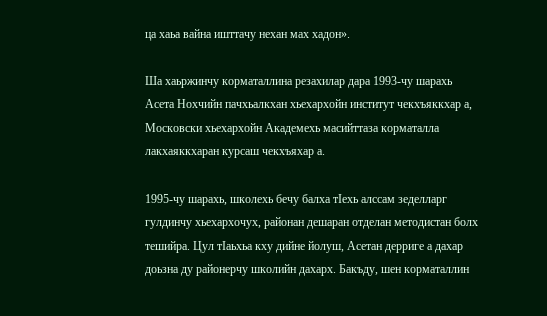ца хаьа вайна ишттачу нехан мах хадон».

Ша хаьржинчу корматаллина резахилар дара 1993-чу шарахь Асета Нохчийн пачхьалкхан хьехархойн институт чекхъяккхар а, Московски хьехархойн Академехь масийттаза корматалла лакхаяккхаран курсаш чекхъяхар а.

1995-чу шарахь, школехь бечу балха тIехь алссам зеделларг гулдинчу хьехархочух, районан дешаран отделан методистан болх тешийра. Цул тIаьхьа кху дийне йолуш, Асетан дерриге а дахар доьзна ду районерчу школийн дахарх. Бакъду, шен корматаллин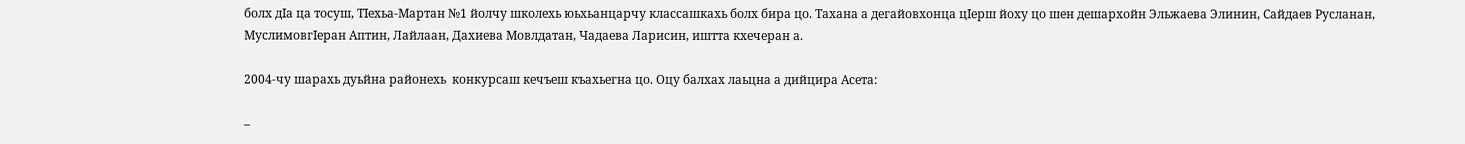болх дIа ца тосуш, ТIехьа-Мартан №1 йолчу школехь юьхьанцарчу классашкахь болх бира цо. Тахана а дегайовхонца цIерш йоху цо шен дешархойн Эльжаева Элинин, Сайдаев Русланан, МуслимовгIеран Аптин, Лайлаан, Дахиева Мовлдатан, Чадаева Ларисин, иштта кхечеран а.

2004-чу шарахь дуьйна районехь  конкурсаш кечъеш къахьегна цо. Оцу балхах лаьцна а дийцира Асета:

–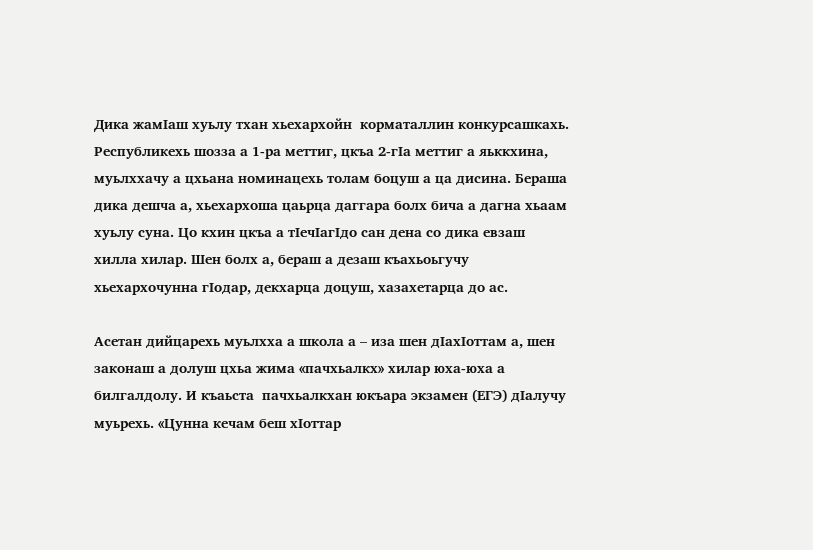Дика жамIаш хуьлу тхан хьехархойн  корматаллин конкурсашкахь. Республикехь шозза а 1-ра меттиг, цкъа 2-гIа меттиг а яьккхина, муьлххачу а цхьана номинацехь толам боцуш а ца дисина. Бераша дика дешча а, хьехархоша цаьрца даггара болх бича а дагна хьаам хуьлу суна. Цо кхин цкъа а тIечIагIдо сан дена со дика евзаш хилла хилар. Шен болх а, бераш а дезаш къахьоьгучу хьехархочунна гIодар, декхарца доцуш, хазахетарца до ас.

Асетан дийцарехь муьлхха а школа а – иза шен дIахIоттам а, шен законаш а долуш цхьа жима «пачхьалкх» хилар юха-юха а билгалдолу. И къаьста  пачхьалкхан юкъара экзамен (ЕГЭ) дIалучу муьрехь. «Цунна кечам беш хIоттар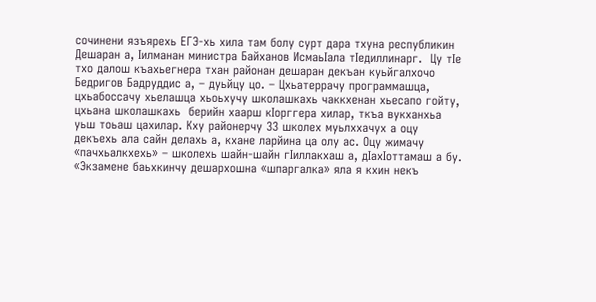сочинени язъярехь ЕГЭ-хь хила там болу сурт дара тхуна республикин Дешаран а, Iилманан министра Байханов ИсмаьIала тIедиллинарг.  Цу тIе тхо далош къахьегнера тхан районан дешаран декъан куьйгалхочо Бедригов Бадруддис а, – дуьйцу цо. – Цхьатеррачу программашца, цхьабоссачу хьелашца хьоьхучу школашкахь чаккхенан хьесапо гойту, цхьана школашкахь  берийн хаарш кIорггера хилар, ткъа вукханхьа уьш тоьаш цахилар. Кху районерчу 33 школех муьлххачух а оцу декъехь ала сайн делахь а, кхане ларйина ца олу ас. Оцу жимачу «пачхьалкхехь» – школехь шайн-шайн гIиллакхаш а, дIахIоттамаш а бу. «Экзамене баьхкинчу дешархошна «шпаргалка» яла я кхин некъ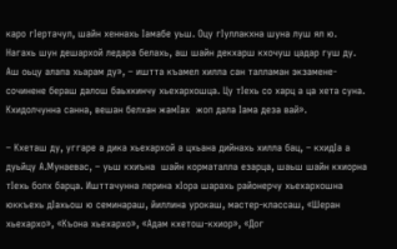каро гIертачул, шайн хеннахь Iамабе уьш. Оцу гIуллакхна шуна луш ял ю. Нагахь шун дешархой ледара белахь, аш шайн декхарш кхочуш цадар гуш ду. Аш оьцу алапа хьарам ду», – иштта къамел хилла сан талламан экзамене-сочинене бераш далош баьхкинчу хьехархошца. Цу тIехь со харц а ца хета суна. Кхидолчунна санна, вешан белхан жамIах  жоп дала Iама деза вай».

– Кхеташ ду, уггаре а дика хьехархой а цхьана дийнахь хилла бац, – кхидIа а дуьйцу А.Мунаевас, – уьш кхиъна  шайн корматалла езарца, шаьш шайн кхиорна тIехь болх барца. Ишттачунна лерина хIора шарахь районерчу хьехархошна юккъехь дIахьош ю семинараш, йиллина урокаш, мастер-классаш, «Шеран хьехархо», «Къона хьехархо», «Адам кхетош-кхиор», «Дог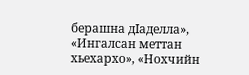берашна дIаделла», «Ингалсан меттан хьехархо», «Нохчийн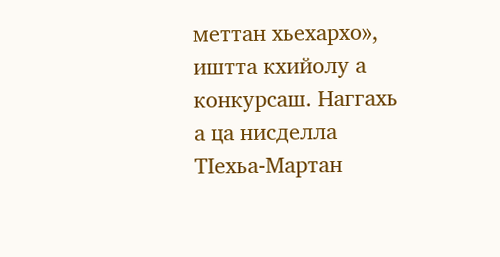меттан хьехархо», иштта кхийолу а конкурсаш. Наггахь а ца нисделла ТIехьа-Мартан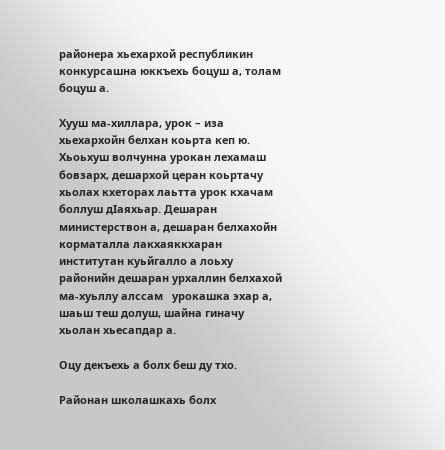районера хьехархой республикин конкурсашна юккъехь боцуш а, толам боцуш а.

Хууш ма-хиллара, урок – иза хьехархойн белхан коьрта кеп ю. Хьоьхуш волчунна урокан лехамаш бовзарх, дешархой церан коьртачу хьолах кхеторах лаьтта урок кхачам боллуш дIаяхьар. Дешаран министерствон а, дешаран белхахойн корматалла лакхаяккхаран институтан куьйгалло а лоьху районийн дешаран урхаллин белхахой ма-хуьллу алссам   урокашка эхар а, шаьш теш долуш, шайна гиначу хьолан хьесапдар а.

Оцу декъехь а болх беш ду тхо.

Районан школашкахь болх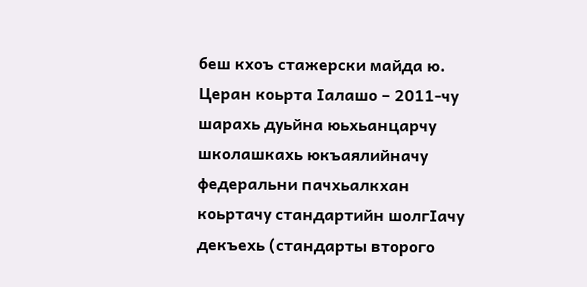беш кхоъ стажерски майда ю. Церан коьрта Iалашо – 2011-чу шарахь дуьйна юьхьанцарчу школашкахь юкъаялийначу федеральни пачхьалкхан коьртачу стандартийн шолгIачу декъехь (стандарты второго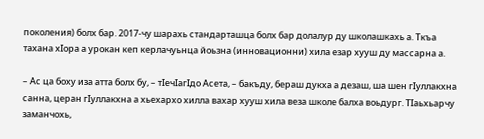поколения) болх бар. 2017-чу шарахь стандарташца болх бар долалур ду школашкахь а. Ткъа тахана хIора а урокан кеп керлачуьнца йоьзна (инновационни) хила езар хууш ду массарна а.

– Ас ца боху иза атта болх бу, – тIечIагIдо Асета, – бакъду, бераш дукха а дезаш, ша шен гIуллакхна санна, церан гIуллакхна а хьехархо хилла вахар хууш хила веза школе балха воьдург. ТIаьхьарчу заманчохь,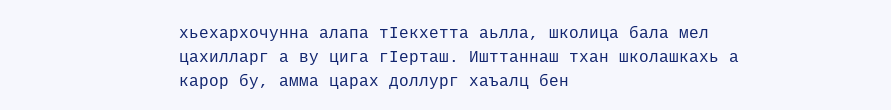хьехархочунна алапа тIекхетта аьлла, школица бала мел цахилларг а ву цига гIерташ. Ишттаннаш тхан школашкахь а карор бу, амма царах доллург хаъалц бен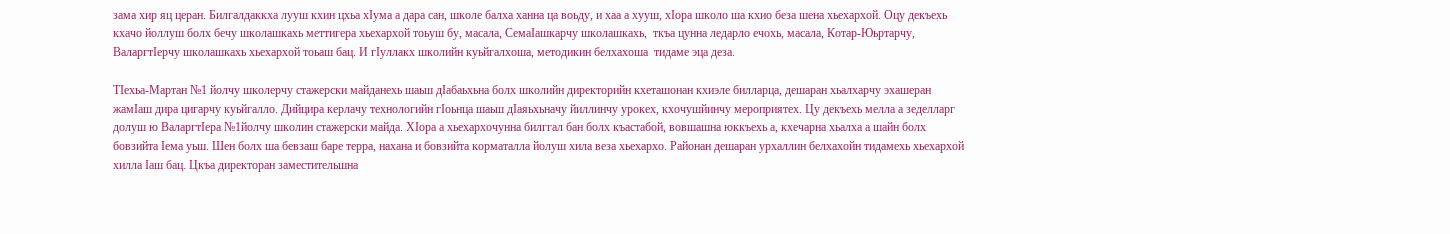зама хир яц церан. Билгалдаккха лууш кхин цхьа хIума а дара сан, школе балха ханна ца воьду, и хаа а хууш, хIора школо ша кхио беза шена хьехархой. Оцу декъехь кхачо йоллуш болх бечу школашкахь меттигера хьехархой тоьуш бу, масала, СемаIашкарчу школашкахь,  ткъа цунна ледарло ечохь, масала, Котар-Юьртарчу, ВаларгтIерчу школашкахь хьехархой тоьаш бац. И гIуллакх школийн куьйгалхоша, методикин белхахоша  тидаме эца деза.

ТIехьа-Мартан №1 йолчу школерчу стажерски майданехь шаьш дIабаьхьна болх школийн директорийн кхеташонан кхиэле билларца, дешаран хьалхарчу эхашеран жамIаш дира цигарчу куьйгалло. Дийцира керлачу технологийн гIоьнца шаьш дIаяьхьначу йиллинчу урокех, кхочушйинчу мероприятех. Цу декъехь мелла а зеделларг долуш ю ВаларгтIера №1йолчу школин стажерски майда. ХIора а хьехархочунна билггал бан болх къастабой, вовшашна юккъехь а, кхечарна хьалха а шайн болх бовзийта Iема уьш. Шен болх ша бевзаш баре терра, нахана и бовзийта корматалла йолуш хила веза хьехархо. Районан дешаран урхаллин белхахойн тидамехь хьехархой хилла Iаш бац. Цкъа директоран заместительшна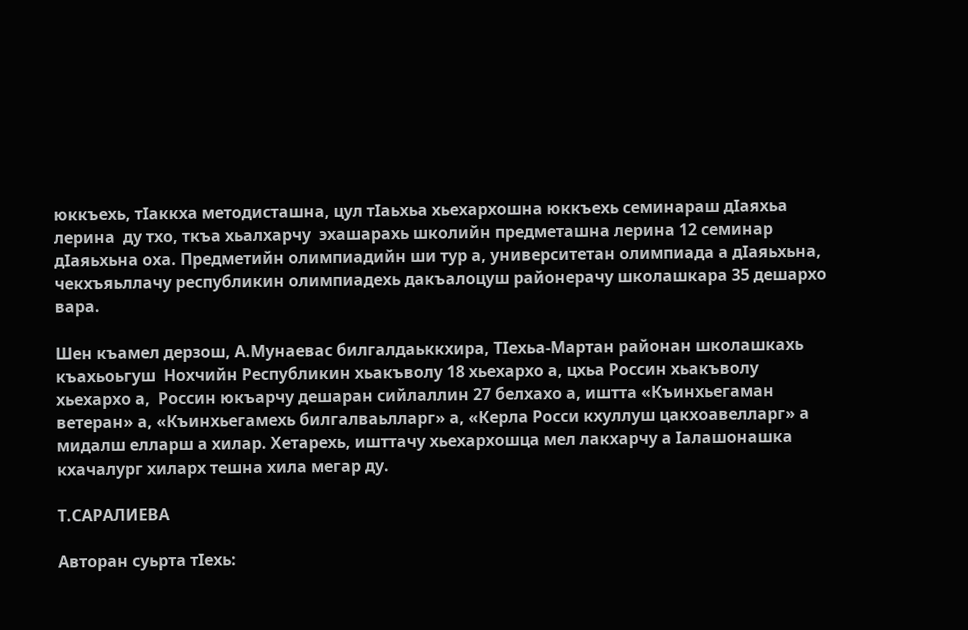юккъехь, тIаккха методисташна, цул тIаьхьа хьехархошна юккъехь семинараш дIаяхьа лерина  ду тхо, ткъа хьалхарчу  эхашарахь школийн предметашна лерина 12 семинар  дIаяьхьна оха. Предметийн олимпиадийн ши тур а, университетан олимпиада а дIаяьхьна, чекхъяьллачу республикин олимпиадехь дакъалоцуш районерачу школашкара 35 дешархо вара.

Шен къамел дерзош, А.Мунаевас билгалдаьккхира, ТIехьа-Мартан районан школашкахь къахьоьгуш  Нохчийн Республикин хьакъволу 18 хьехархо а, цхьа Россин хьакъволу хьехархо а,  Россин юкъарчу дешаран сийлаллин 27 белхахо а, иштта «Къинхьегаман ветеран» а, «Къинхьегамехь билгалваьлларг» а, «Керла Росси кхуллуш цакхоавелларг» а  мидалш елларш а хилар. Хетарехь, ишттачу хьехархошца мел лакхарчу а Iалашонашка кхачалург хиларх тешна хила мегар ду.

Т.САРАЛИЕВА

Авторан суьрта тIехь: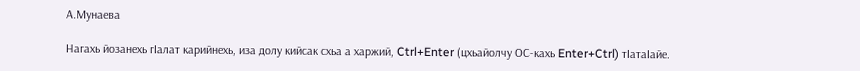А.Мунаева

Нагахь йозанехь гIалат карийнехь, иза долу кийсак схьа а харжий, Ctrl+Enter (цхьайолчу ОС-кахь Enter+Ctrl) тIатаIайе.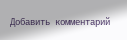Добавить комментарий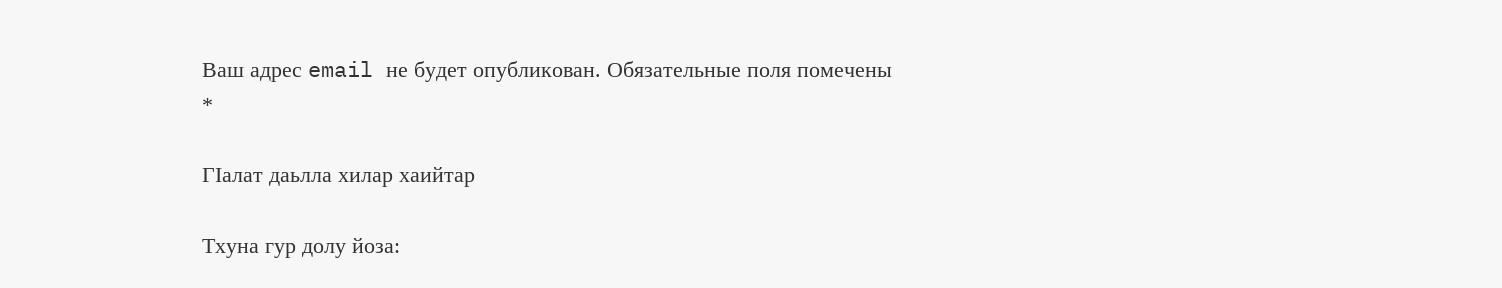Ваш адрес email не будет опубликован. Обязательные поля помечены *

ГIалат даьлла хилар хаийтар

Тхуна гур долу йоза: